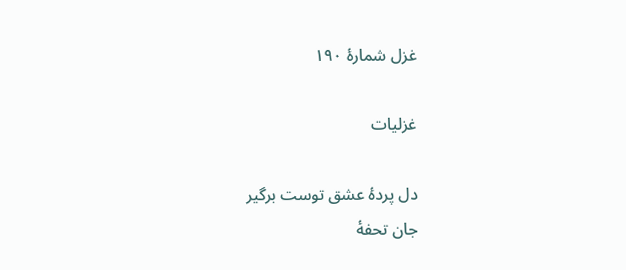غزل شمارهٔ ۱۹۰

غزلیات

دل پردهٔ عشق توست برگیر
جان تحفهٔ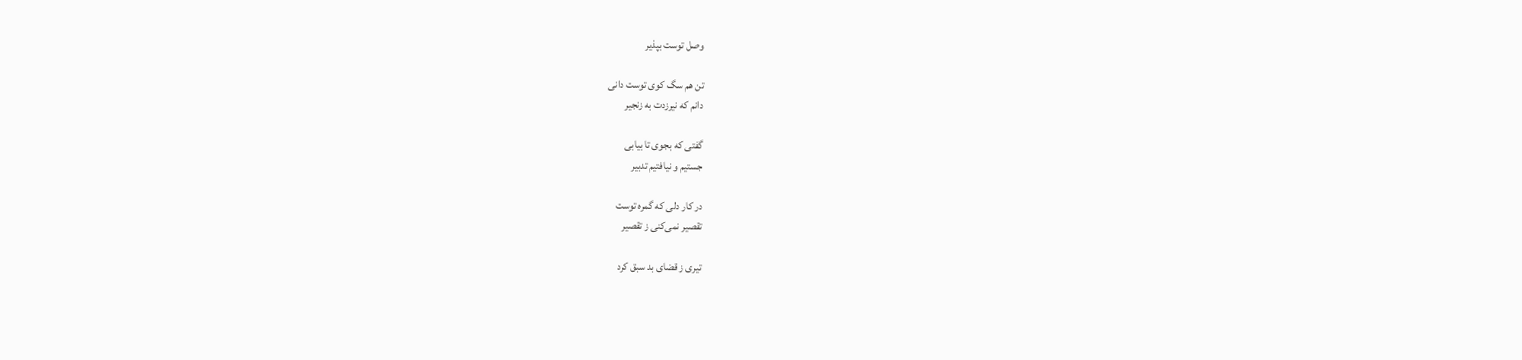وصل توست بپذیر

تن هم سگ کوی توست دانی
دانم که نیرزدت به زنجیر

گفتی که بجوی تا بیابی
جستیم و نیافتیم تدبیر

در کار دلی که گمره توست
تقصیر نمی‌کنی ز تقصیر

تیری ز قضای بد سبق کرد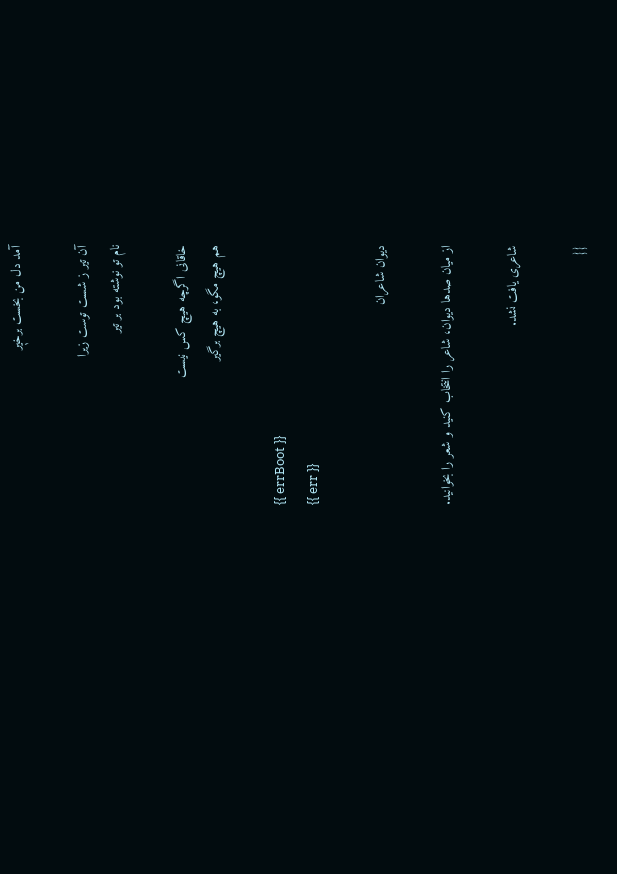آمد دل من بخست برخیٖر

آن تیر ز شست توست زیرا
نام تو نوشته بود بر تیر

خاقانی اگرچه هیچ کس نیست
هم هیچ مگو، به هیچ برگیر

{{ errBoot }}
{{ err }}

دیوان شاعران

از میان صدها دیوان، شاعر را انتخاب کنید و شعر را بخوانید.

شاعری یافت نشد.

{{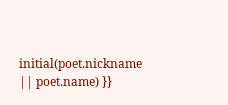initial(poet.nickname || poet.name) }}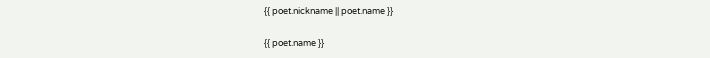{{ poet.nickname || poet.name }}

{{ poet.name }}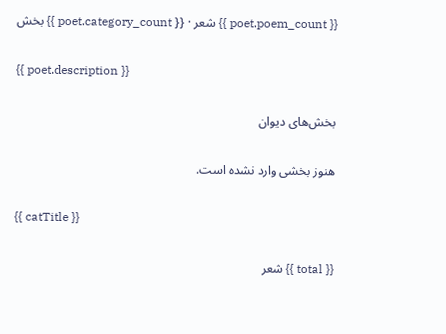{{ poet.poem_count }} شعر · {{ poet.category_count }} بخش

{{ poet.description }}

بخش‌های دیوان

هنوز بخشی وارد نشده است.

{{ catTitle }}

{{ total }} شعر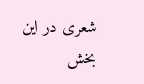شعری در این بخش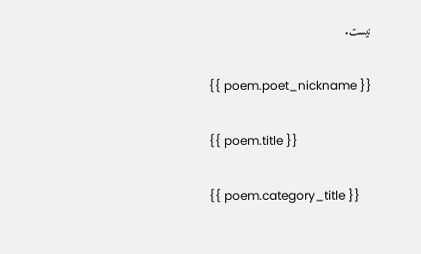نیست.

{{ poem.poet_nickname }}

{{ poem.title }}

{{ poem.category_title }}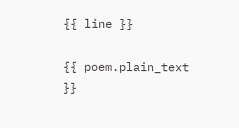{{ line }}

{{ poem.plain_text }}